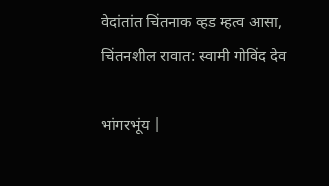वेदांतांत चिंतनाक व्हड म्हत्व आसा, चिंतनशील रावात: स्वामी गोविंद देव

भांगरभूंय |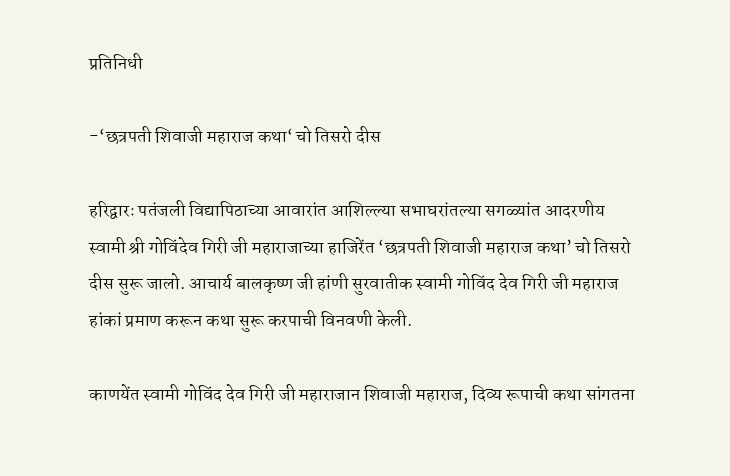प्रतिनिधी

-‘छत्रपती शिवाजी महाराज कथा‘ चो तिसरो दीस

हरिद्वारः पतंजली विद्यापिठाच्या आवारांत आशिल्ल्या सभाघरांतल्या सगळ्यांत आदरणीय स्वामी श्री गोविंदेव गिरी जी महाराजाच्या हाजिरेंत ‘छत्रपती शिवाजी महाराज कथा’ चो तिसरो दीस सुरू जालो. आचार्य बालकृष्ण जी हांणी सुरवातीक स्वामी गोविंद देव गिरी जी महाराज हांकां प्रमाण करून कथा सुरू करपाची विनवणी केली.

काणयेंत स्वामी गोविंद देव गिरी जी महाराजान शिवाजी महाराज, दिव्य रूपाची कथा सांगतना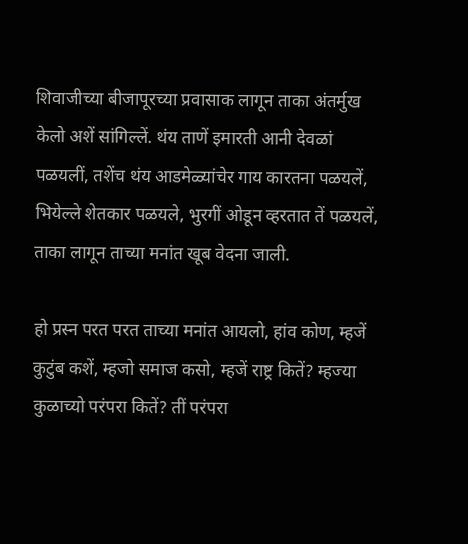शिवाजीच्या बीजापूरच्या प्रवासाक लागून ताका अंतर्मुख केलो अशें सांगिल्लें. थंय ताणें इमारती आनी देवळां पळयलीं, तशेंच थंय आडमेळ्यांचेर गाय कारतना पळयलें, भियेल्ले शेतकार पळयले, भुरगीं ओडून व्हरतात तें पळयलें, ताका लागून ताच्या मनांत खूब वेदना जाली.

हो प्रस्न परत परत ताच्या मनांत आयलो, हांव कोण, म्हजें कुटुंब कशें, म्हजो समाज कसो, म्हजें राष्ट्र कितें? म्हज्या कुळाच्यो परंपरा कितें? तीं परंपरा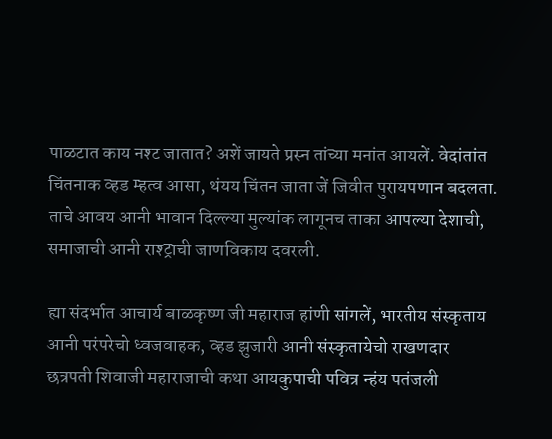पाळटात काय नश्ट जातात? अशें जायते प्रस्न तांच्या मनांत आयलें. वेदांतांत चिंतनाक व्हड म्हत्व आसा, थंयय चिंतन जाता जें जिवीत पुरायपणान बदलता. ताचे आवय आनी भावान दिल्ल्या मुल्यांक लागूनच ताका आपल्या देशाची, समाजाची आनी राश्ट्राची जाणविकाय दवरली.

ह्या संदर्भात आचार्य बाळकृष्ण जी महाराज हांणी सांगलें, भारतीय संस्कृताय आनी परंपरेचो ध्वजवाहक, व्हड झुजारी आनी संस्कृतायेचो राखणदार छत्रपती शिवाजी महाराजाची कथा आयकुपाची पवित्र न्हंय पतंजली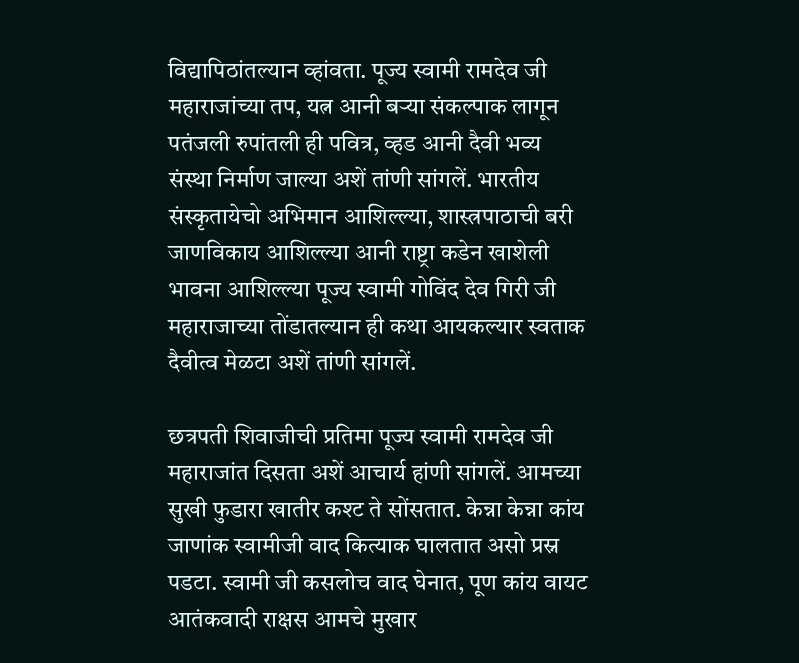विद्यापिठांतल्यान व्हांवता. पूज्य स्वामी रामदेव जी महाराजांच्या तप, यत्न आनी बऱ्या संकल्पाक लागून पतंजली रुपांतली ही पवित्र, व्हड आनी दैवी भव्य संस्था निर्माण जाल्या अशें तांणी सांगलें. भारतीय संस्कृतायेचो अभिमान आशिल्ल्या, शास्त्रपाठाची बरी जाणविकाय आशिल्ल्या आनी राष्ट्रा कडेन खाशेली भावना आशिल्ल्या पूज्य स्वामी गोविंद देव गिरी जी महाराजाच्या तोंडातल्यान ही कथा आयकल्यार स्वताक दैवीत्व मेळटा अशें तांणी सांगलें.

छत्रपती शिवाजीची प्रतिमा पूज्य स्वामी रामदेव जी महाराजांत दिसता अशें आचार्य हांणी सांगलें. आमच्या सुखी फुडारा खातीर कश्ट ते सोंसतात. केन्ना केन्ना कांय जाणांक स्वामीजी वाद कित्याक घालतात असो प्रस्न पडटा. स्वामी जी कसलोच वाद घेनात, पूण कांय वायट आतंकवादी राक्षस आमचे मुखार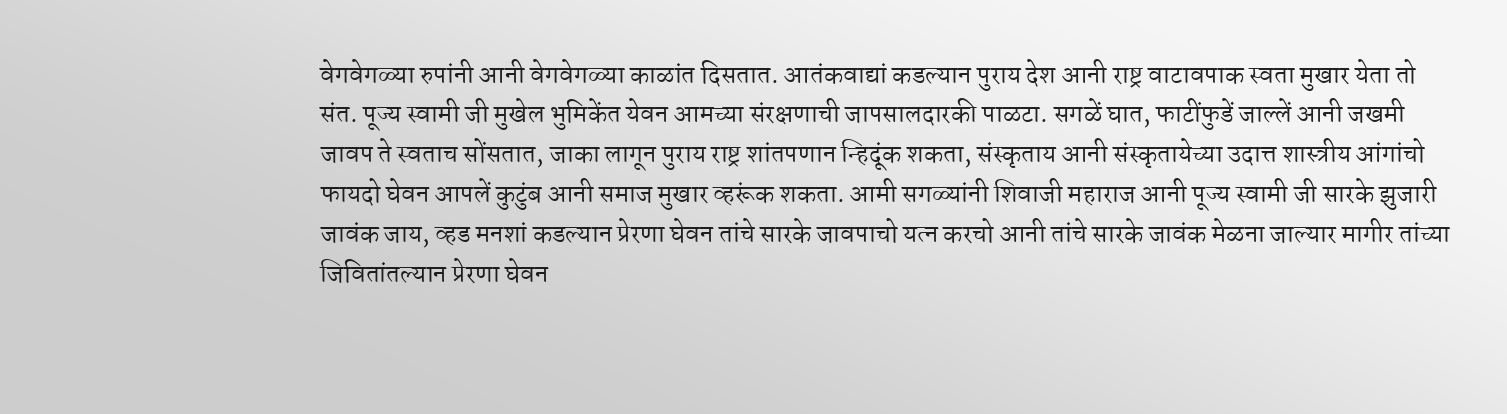वेगवेगळ्या रुपांनी आनी वेगवेगळ्या काळांत दिसतात. आतंकवाद्यां कडल्यान पुराय देश आनी राष्ट्र वाटावपाक स्वता मुखार येता तो संत. पूज्य स्वामी जी मुखेल भुमिकेंत येवन आमच्या संरक्षणाची जापसालदारकी पाळटा. सगळें घात, फाटींफुडें जाल्लें आनी जखमी जावप ते स्वताच सोंसतात, जाका लागून पुराय राष्ट्र शांतपणान न्हिदूंक शकता, संस्कृताय आनी संस्कृतायेच्या उदात्त शास्त्रीय आंगांचो फायदो घेवन आपलें कुटुंब आनी समाज मुखार व्हरूंक शकता. आमी सगळ्यांनी शिवाजी महाराज आनी पूज्य स्वामी जी सारके झुजारी जावंक जाय, व्हड मनशां कडल्यान प्रेरणा घेवन तांचे सारके जावपाचो यत्न करचो आनी तांचे सारके जावंक मेळना जाल्यार मागीर तांच्या जिवितांतल्यान प्रेरणा घेवन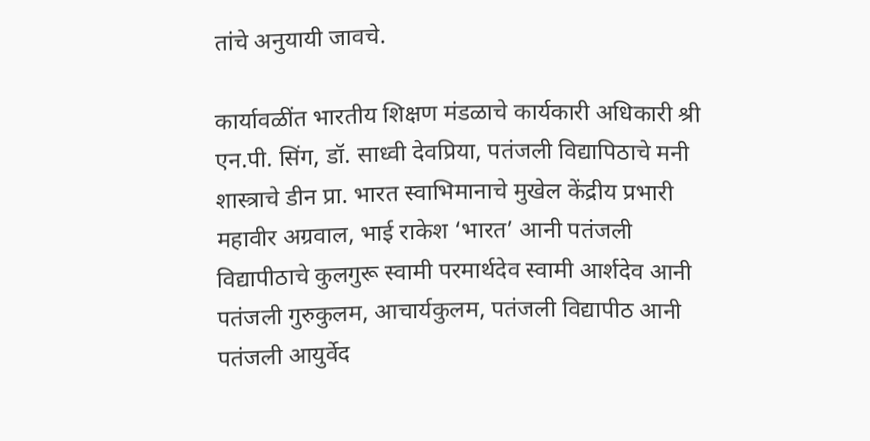तांचे अनुयायी जावचे.

कार्यावळींत भारतीय शिक्षण मंडळाचे कार्यकारी अधिकारी श्री एन.पी. सिंग, डॉ. साध्वी देवप्रिया, पतंजली विद्यापिठाचे मनी शास्त्राचे डीन प्रा. भारत स्वाभिमानाचे मुखेल केंद्रीय प्रभारी महावीर अग्रवाल, भाई राकेश ‘भारत’ आनी पतंजली विद्यापीठाचे कुलगुरू स्वामी परमार्थदेव स्वामी आर्शदेव आनी पतंजली गुरुकुलम, आचार्यकुलम, पतंजली विद्यापीठ आनी पतंजली आयुर्वेद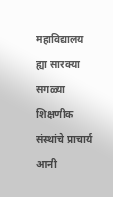महाविद्यालय ह्या सारक्या सगळ्या शिक्षणीक संस्थांचे प्राचार्य आनी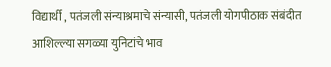विद्यार्थी , पतंजली संन्याश्रमाचे संन्यासी, पतंजली योगपीठाक संबंदीत आशिल्ल्या सगळ्या युनिटांचे भाव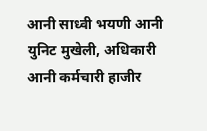आनी साध्वी भयणी आनी युनिट मुखेली, अधिकारी आनी कर्मचारी हाजीर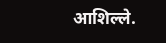आशिल्ले.